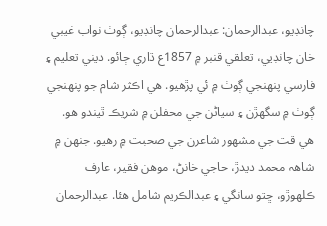چانڊيو، عبدالرحمان: عبدالرحمان چانڊيو، ڳوٺ نواب غيبي خان چانڊيي، تعلقي قنبر ۾ 1857ع ڌاري ڄائو. ديني تعليم ۽ فارسي پنھنجي ڳوٺ ۾ ئي پڙهيو. هي اڪثر شام جو پنھنجي ڳوٺ ۾ سگهڙن ۽ سياڻن جي محفلن ۾ شريڪ ٿيندو هو. هي قت جي مشھور شاعرن جي صحبت ۾ رهيو. جنهن ۾ شاھہ محمد ديدڙ، حاجي خانڻ، موهن فقير، عارف ڪلهوڙو، ڇتو سانگي ۽ عبدالڪريم شامل هئا. عبدالرحمان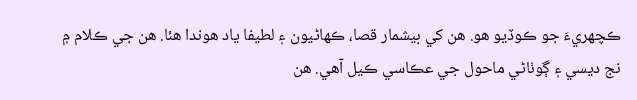ڪچهريءَ جو ڪوڏيو هو. هن کي بيشمار قصا، ڪهاڻيون ۽ لطيفا ياد هوندا هئا. هن جي ڪلام ۾ نج ديسي ۽ ڳوٺاڻي ماحول جي عڪاسي ڪيل آهي. هن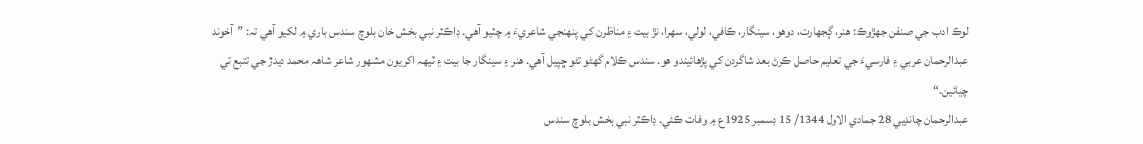لوڪ ادب جي صنفن جھڙوڪ: هنر، ڳجهارت، دوهو، سينگار، ڪافي، لولي، سهرا، نڙ بيت ۽ مناظرن کي پنھنجي شاعريءَ ۾ چٽيو آهي. ڊاڪٽر نبي بخش خان بلوچ سندس باري ۾ لکيو آهي تہ: ”آخوند عبدالرحمان عربي ۽ فارسيءَ جي تعليم حاصل ڪرڻ بعد شاگردن کي پڙهائيندو هو. سندس ڪلام گهڻو تڻو ڇپيل آهي. هنر ۽ سينگار جا بيت ۽ ٽيھہ اکريون مشھور شاعر شاھہ محمد ديدڙ جي تتبع تي چيائين.“
عبدالرحمان چانڊيي 28 جمادي الاول 1344/ 15 ڊسمبر 1925ع ۾ وفات ڪئي. ڊاڪٽر نبي بخش بلوچ سندس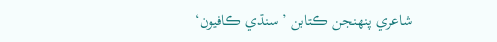شاعري پنهنجن ڪتابن ’سنڌي ڪافيون‘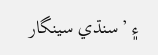۽ ’سنڌي سينگار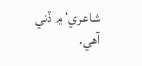شاعري‘ ۾ ڏني آهي.